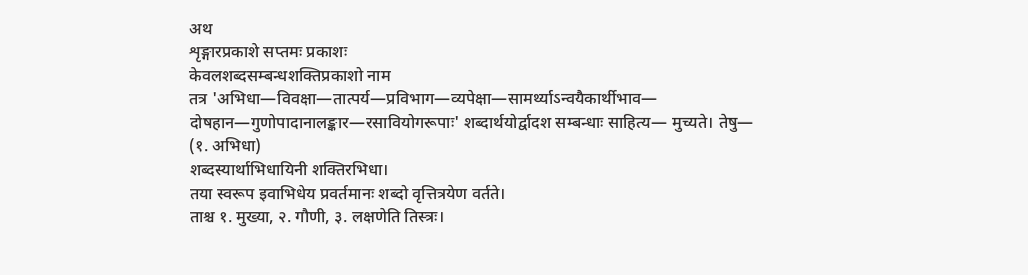अथ
शृङ्गारप्रकाशे सप्तमः प्रकाशः
केवलशब्दसम्बन्धशक्तिप्रकाशो नाम
तत्र 'अभिधा—विवक्षा—तात्पर्य—प्रविभाग—व्यपेक्षा—सामर्थ्याऽन्वयैकार्थीभाव— दोषहान—गुणोपादानालङ्कार—रसावियोगरूपाः' शब्दार्थयोर्द्वादश सम्बन्धाः साहित्य— मुच्यते। तेषु—
(१. अभिधा)
शब्दस्यार्थाभिधायिनी शक्तिरभिधा।
तया स्वरूप इवाभिधेय प्रवर्तमानः शब्दो वृत्तित्रयेण वर्तते।
ताश्च १. मुख्या, २. गौणी, ३. लक्षणेति तिस्त्रः।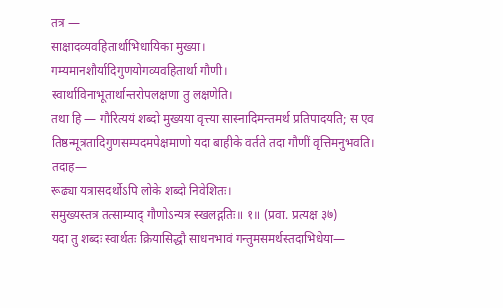तत्र —
साक्षादव्यवहितार्थाभिधायिका मुख्या।
गम्यमानशौर्यादिगुणयोगव्यवहितार्था गौणी।
स्वार्थाविनाभूतार्थान्तरोपलक्षणा तु लक्षणेति।
तथा हि — गौरित्ययं शब्दो मुख्यया वृत्त्या सास्नादिमन्तमर्थ प्रतिपादयति; स एव तिष्ठन्मूत्रतादिगुणसम्पदमपेक्षमाणो यदा बाहीके वर्तते तदा गौणीं वृत्तिमनुभवति। तदाह—
रूढ्या यत्रासदर्थोऽपि लोके शब्दो निवेशितः।
समुख्यस्तत्र तत्साम्याद् गौणोऽन्यत्र स्खलद्गतिः॥ १॥ (प्रवा. प्रत्यक्ष ३७)
यदा तु शब्दः स्वार्थतः क्रियासिद्धौ साधनभावं गन्तुमसमर्थस्तदाभिधेया—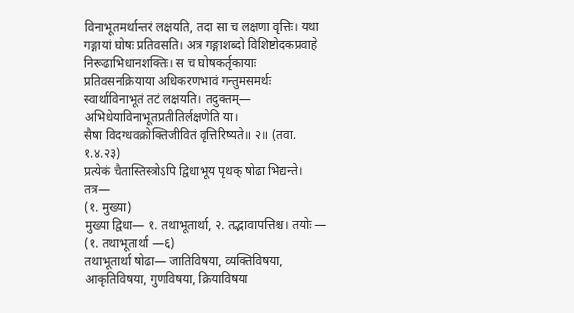विनाभूतमर्थान्तरं लक्षयति, तदा सा च लक्षणा वृत्तिः। यथा गङ्गायां घोषः प्रतिवसति। अत्र गङ्गाशब्दो विशिष्टोदकप्रवाहे निरूढाभिधानशक्तिः। स च घोषकर्तृकायाः प्रतिवसनक्रियाया अधिकरणभावं गन्तुमसमर्थः स्वार्थाविनाभूतं तटं लक्षयति। तदुक्तम्—
अभिधेयाविनाभूतप्रतीतिर्लक्षणेति या।
सैषा विदग्धवक्रोक्तिजीवितं वृत्तिरिष्यते॥ २॥ (तवा. १.४.२३)
प्रत्येकं चैतास्तिस्त्रोऽपि द्विधाभूय पृथक् षोढा भिद्यन्ते। तत्र—
(१. मुख्या)
मुख्या द्विधा— १. तथाभूतार्था, २. तद्भावापत्तिश्च। तयोः —
(१. तथाभूतार्था —६)
तथाभूतार्था षोढा— जातिविषया, व्यक्तिविषया, आकृतिविषया, गुणविषया, क्रियाविषया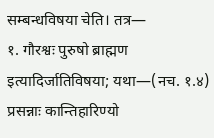सम्बन्धविषया चेति। तत्र—
१. गौरश्वः पुरुषो ब्राह्मण इत्यादिर्जातिविषया; यथा—(नच. १.४)
प्रसन्नाः कान्तिहारिण्यो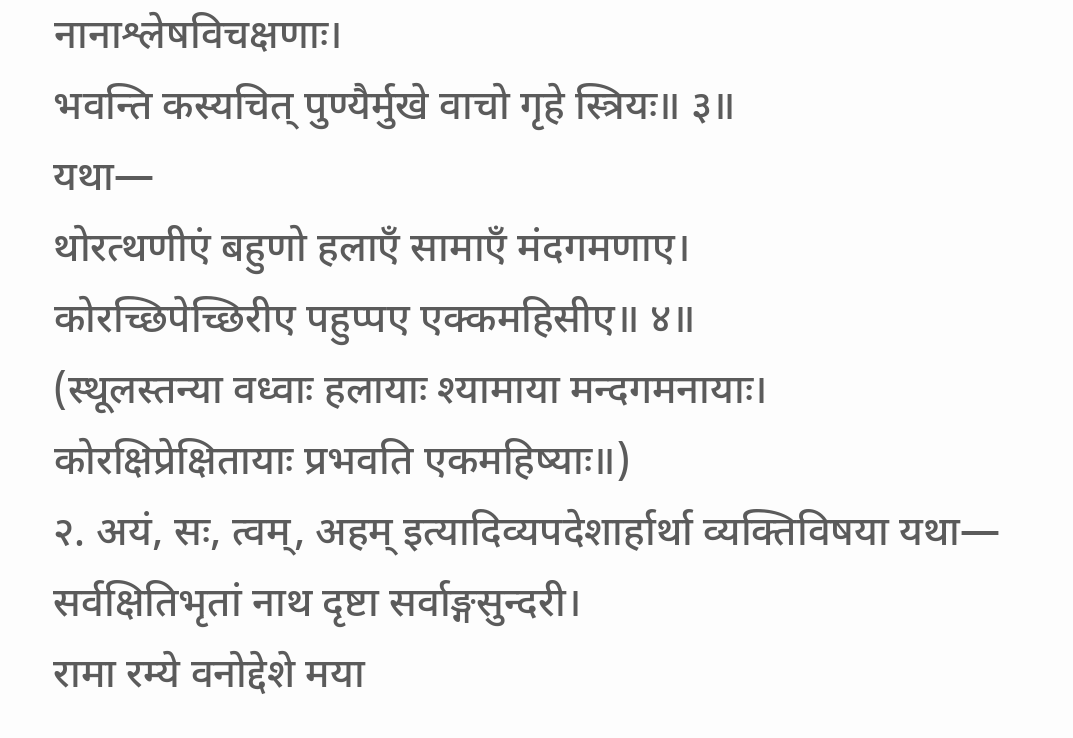नानाश्लेषविचक्षणाः।
भवन्ति कस्यचित् पुण्यैर्मुखे वाचो गृहे स्त्रियः॥ ३॥
यथा—
थोरत्थणीएं बहुणो हलाएँ सामाएँ मंदगमणाए।
कोरच्छिपेच्छिरीए पहुप्पए एक्कमहिसीए॥ ४॥
(स्थूलस्तन्या वध्वाः हलायाः श्यामाया मन्दगमनायाः।
कोरक्षिप्रेक्षितायाः प्रभवति एकमहिष्याः॥)
२. अयं, सः, त्वम्, अहम् इत्यादिव्यपदेशार्हार्था व्यक्तिविषया यथा—
सर्वक्षितिभृतां नाथ दृष्टा सर्वाङ्गसुन्दरी।
रामा रम्ये वनोद्देशे मया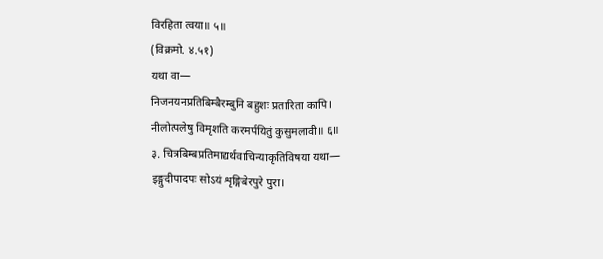विरहिता त्वया॥ ५॥
(विक्रमो. ४.५१)
यथा वा—
निजनयनप्रतिबिम्बैरम्बुनि बहुशः प्रतारिता कापि।
नीलोत्पलेषु विमृशति करमर्पयितुं कुसुमलावी॥ ६॥
३. चित्रबिम्बप्रतिमाद्यर्थवाचिन्याकृतिविषया यथा—
इङ्गुदीपादपः सोऽयं शृङ्गिबेरपुरे पुरा।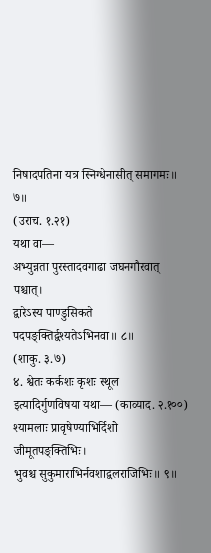निषादपतिना यत्र स्निग्धेनासीत् समागमः॥ ७॥
(उराच. १.२१)
यथा वा—
अभ्युन्नता पुरस्तादवगाढा जघनगौरवात् पश्चात्।
द्वारेऽस्य पाण्डुसिकते पदपङ्क्तिर्द्वश्यतेऽभिनवा॥ ८॥
(शाकु. ३.७)
४. श्वेतः कर्कशः कृशः स्थूल इत्यादिर्गुणविषया यथा— (काव्याद. २.१००)
श्यामलाः प्रावृषेण्याभिर्दिशो जीमूतपङ्क्तिभिः।
भुवश्च सुकुमाराभिर्नवशाद्वलराजिभिः॥ ९॥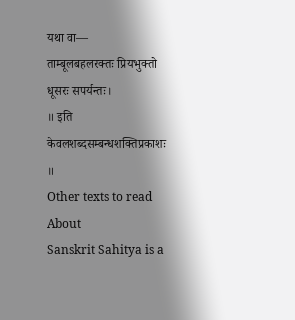यथा वा—
ताम्बूलबहलरक्तः प्रियभुक्तो धूसरः सपर्यन्तः।
॥ इति केवलशब्दसम्बन्धशक्तिप्रकाशः ॥
Other texts to read
About
Sanskrit Sahitya is a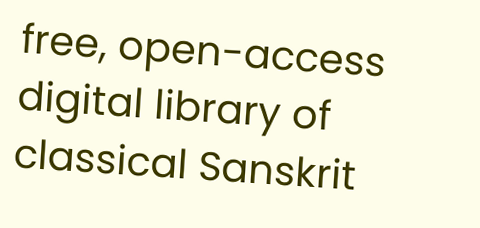free, open-access digital library of classical Sanskrit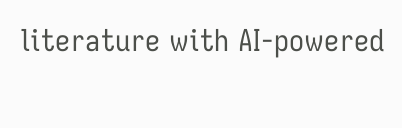literature with AI-powered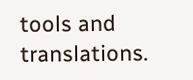tools and translations.